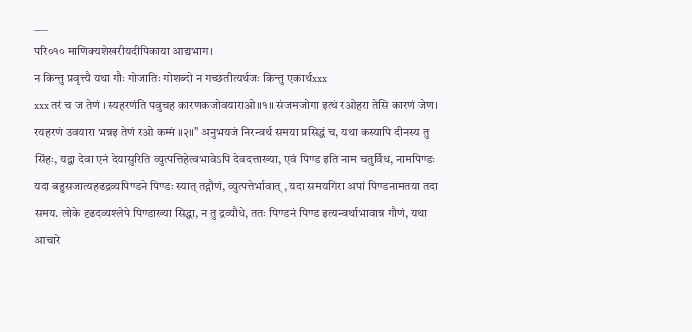___
परि०१० माणिक्यशेखरीयदीपिकाया आद्यभाग।
न किन्तु प्रवृत्त्यै यथा गौः गोजातिः गोशब्दो न गच्छतीत्यर्थजः किन्तु एकार्थxxx
xxx तरं च ज तेणं । स्यहरणंति पवुचह कारणकजोवयाराओ॥१॥ संजमजोगा इत्थं रओहरा तेसि कारणं जेण। रयहरणं उवयारा भन्नइ तेणं रओ कम्मं ॥२॥" अनुभयजं निरन्वर्थ समया प्रसिद्धं च, यथा कस्यापि दीनस्य तु सिंहः, यद्वा देवा एनं देयासुरिति व्युत्पत्तिहेत्वभावेऽपि देवदत्ताख्या, एवं पिण्ड इति नाम चतुर्विध, नामपिण्डः यदा बहुसजात्यहढद्रव्यपिण्डने पिण्डः स्यात् तद्गौणं, व्युत्पत्तेर्भावात् , यदा समयगिरा अपां पिण्डनामतया तदा समय. लोके दृढदव्यश्लेपे पिण्डाख्या सिद्धा, न तु द्रव्यौधे, ततः पिण्डनं पिण्ड इत्यन्वर्थाभावान्न गौणं, यथा आचारे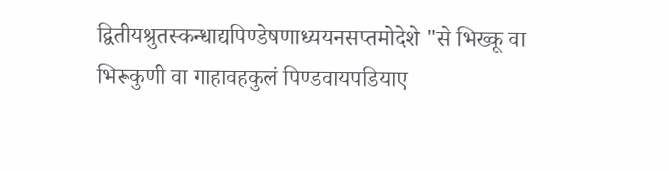द्वितीयश्रुतस्कन्धाद्यपिण्डेषणाध्ययनसप्तमोदेशे "से भिख्कू वा भिरूकुणी वा गाहावहकुलं पिण्डवायपडियाए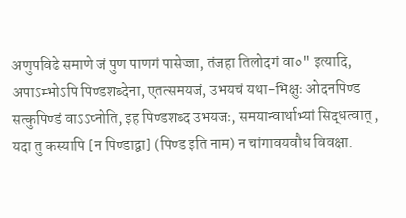अणुपविढे समाणे जं पुण पाणगं पासेज्जा, तंजहा तिलोदगं वा०" इत्यादि, अपाऽम्भोऽपि पिण्डशब्देना, एतत्समयजं, उभयचं यथा-भिक्षुः ओदनपिण्ड सत्कुपिण्डं वाऽऽप्नोति, इह पिण्डशब्द उभयजः, समयान्वार्थाभ्यां सिद्धत्वात् , यदा तु कस्यापि [न पिण्डाद्वा] (पिण्ड इति नाम) न चांगावयवौध विवक्षा.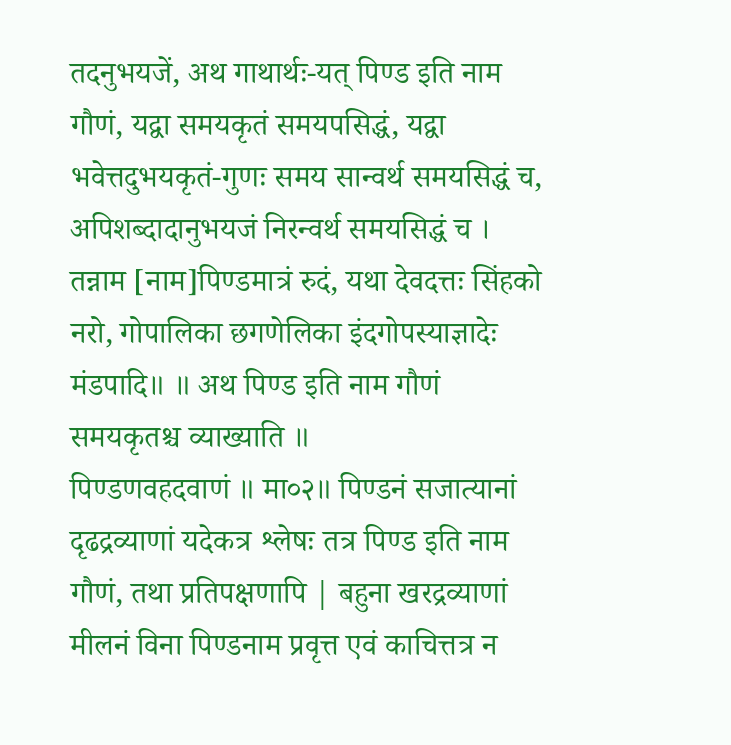तदनुभयजें, अथ गाथार्थः-यत् पिण्ड इति नाम गौणं, यद्वा समयकृतं समयपसिद्धं, यद्वा भवेत्तदुभयकृतं-गुणः समय सान्वर्थ समयसिद्धं च, अपिशब्दादानुभयजं निरन्वर्थ समयसिद्धं च । तन्नाम [नाम]पिण्डमात्रं रुदं, यथा देवदत्तः सिंहको नरो, गोपालिका छगणेलिका इंदगोपस्याज्ञादेः मंडपादि॥ ॥ अथ पिण्ड इति नाम गौणं समयकृतश्च व्याख्याति ॥
पिण्डणवहदवाणं ॥ मा०२॥ पिण्डनं सजात्यानां दृढद्रव्याणां यदेकत्र श्लेषः तत्र पिण्ड इति नाम गौणं, तथा प्रतिपक्षणापि | बहुना खरद्रव्याणां मीलनं विना पिण्डनाम प्रवृत्त एवं काचित्तत्र न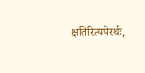क्षतिरित्यपेरर्थः,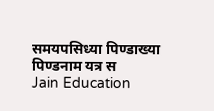समयपसिध्या पिण्डाख्या पिण्डनाम यत्र स
Jain Education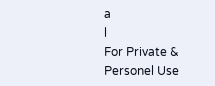a
l
For Private & Personel Use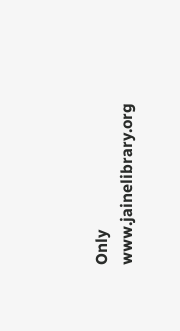Only
www.jainelibrary.org